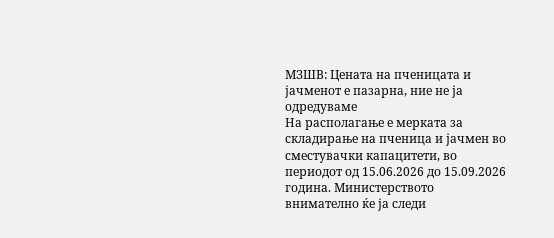МЗШВ: Цената на пченицата и јачменот е пазарна, ние не ја одредуваме
На располагање е мерката за складирање на пченица и јачмен во сместувачки капацитети, во периодот од 15.06.2026 до 15.09.2026 година. Министерството внимателно ќе ја следи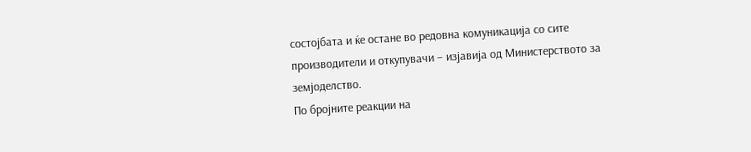состојбата и ќе остане во редовна комуникација со сите производители и откупувачи – изјавија од Министерството за земјоделство.
По бројните реакции на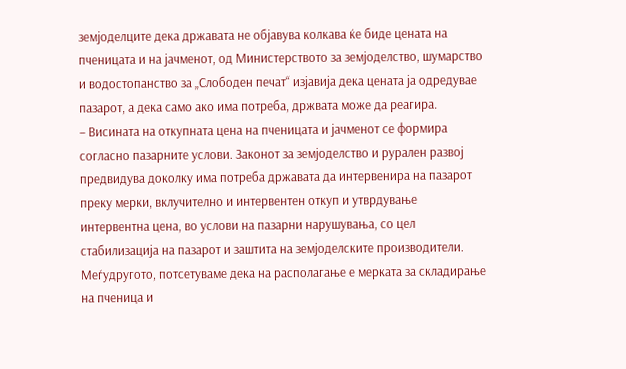земјоделците дека државата не објавува колкава ќе биде цената на пченицата и на јачменот, од Министерството за земјоделство, шумарство и водостопанство за „Слободен печат“ изјавија дека цената ја одредувае пазарот, а дека само ако има потреба, држвата може да реагира.
– Висината на откупната цена на пченицата и јачменот се формира согласно пазарните услови. Законот за земјоделство и рурален развој предвидува доколку има потреба државата да интервенира на пазарот преку мерки, вклучително и интервентен откуп и утврдување интервентна цена, во услови на пазарни нарушувања, со цел стабилизација на пазарот и заштита на земјоделските производители. Меѓудругото, потсетуваме дека на располагање е мерката за складирање на пченица и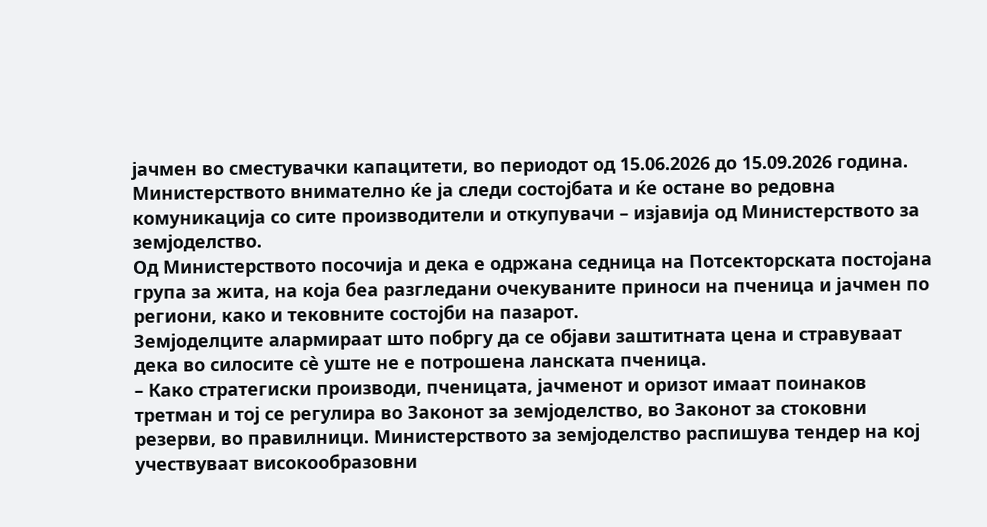јачмен во сместувачки капацитети, во периодот од 15.06.2026 до 15.09.2026 година. Министерството внимателно ќе ја следи состојбата и ќе остане во редовна комуникација со сите производители и откупувачи – изјавија од Министерството за земјоделство.
Од Министерството посочија и дека е одржана седница на Потсекторската постојана група за жита, на која беа разгледани очекуваните приноси на пченица и јачмен по региони, како и тековните состојби на пазарот.
Земјоделците алармираат што побргу да се објави заштитната цена и стравуваат дека во силосите сè уште не е потрошена ланската пченица.
– Како стратегиски производи, пченицата, јачменот и оризот имаат поинаков третман и тој се регулира во Законот за земјоделство, во Законот за стоковни резерви, во правилници. Министерството за земјоделство распишува тендер на кој учествуваат високообразовни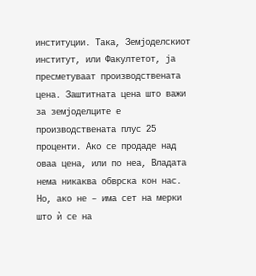институции. Така, Земјоделскиот институт, или Факултетот, ја пресметуваат производствената цена. Заштитната цена што важи за земјоделците е производствената плус 25 проценти. Ако се продаде над оваа цена, или по неа, Владата нема никаква обврска кон нас. Но, ако не – има сет на мерки што ѝ се на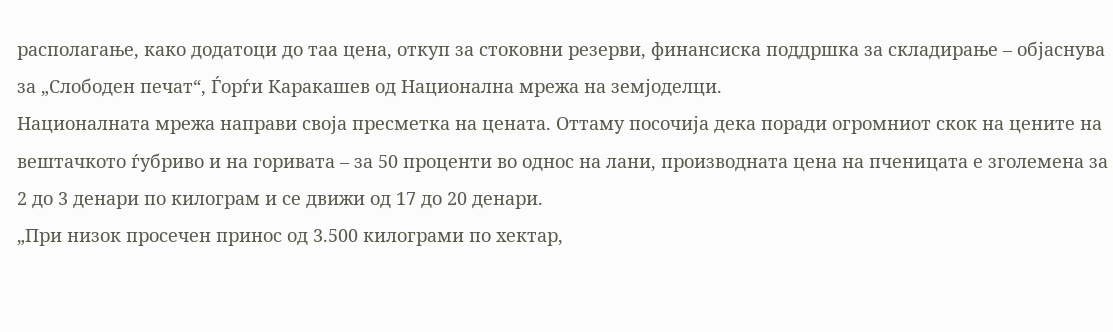располагање, како додатоци до таа цена, откуп за стоковни резерви, финансиска поддршка за складирање – објаснува за „Слободен печат“, Ѓорѓи Каракашев од Национална мрежа на земјоделци.
Националната мрежа направи своја пресметка на цената. Оттаму посочија дека поради огромниот скок на цените на вештачкото ѓубриво и на горивата – за 50 проценти во однос на лани, производната цена на пченицата е зголемена за 2 до 3 денари по килограм и се движи од 17 до 20 денари.
„При низок просечен принос од 3.500 килограми по хектар,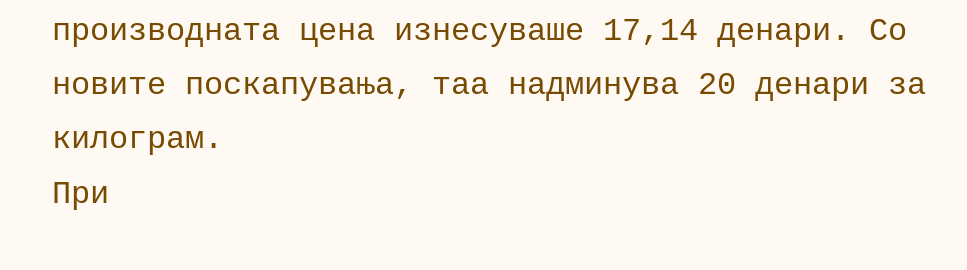производната цена изнесуваше 17,14 денари. Со новите поскапувања, таа надминува 20 денари за килограм.
При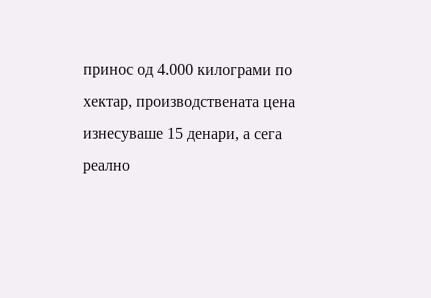принос од 4.000 килограми по хектар, производствената цена изнесуваше 15 денари, а сега реално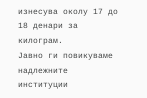изнесува околу 17 до 18 денари за килограм.
Јавно ги повикуваме надлежните институции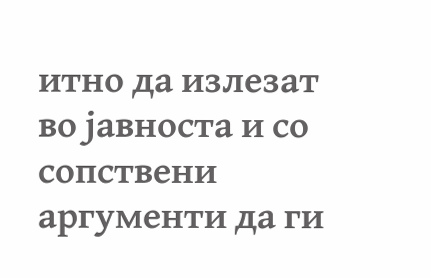итно да излезат во јавноста и со сопствени аргументи да ги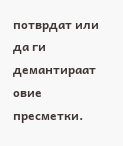потврдат или да ги демантираат овие пресметки.